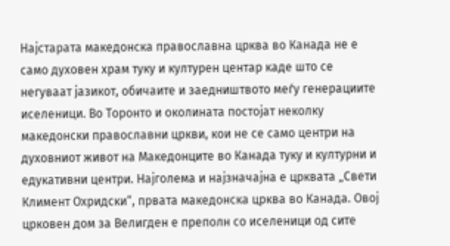Најстарата македонска православна црква во Канада не е само духовен храм туку и културен центар каде што се негуваат јазикот, обичаите и заедништвото меѓу генерациите иселеници. Во Торонто и околината постојат неколку македонски православни цркви, кои не се само центри на духовниот живот на Македонците во Канада туку и културни и едукативни центри. Најголема и најзначајна е црквата „Свети Климент Охридски“, првата македонска црква во Канада. Овој црковен дом за Велигден е преполн со иселеници од сите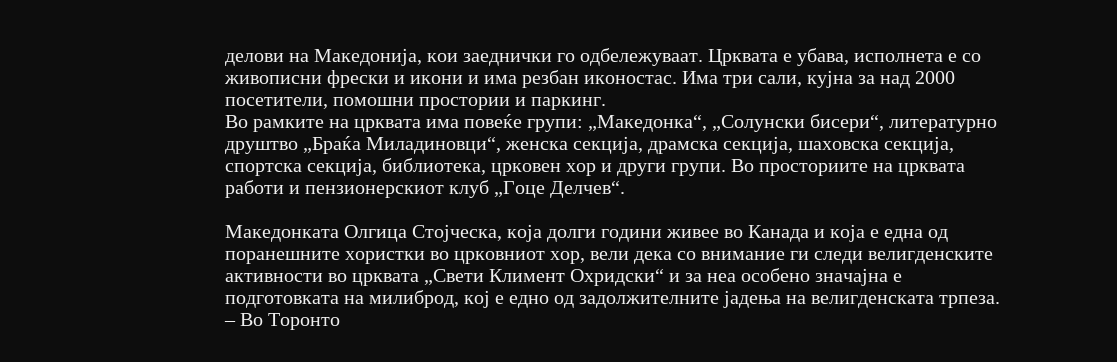делови на Македонија, кои заеднички го одбележуваат. Црквата е убава, исполнета е со живописни фрески и икони и има резбан иконостас. Има три сали, кујна за над 2000 посетители, помошни простории и паркинг.
Во рамките на црквата има повеќе групи: „Македонка“, „Солунски бисери“, литературно друштво „Браќа Миладиновци“, женска секција, драмска секција, шаховска секција, спортска секција, библиотека, црковен хор и други групи. Во просториите на црквата работи и пензионерскиот клуб „Гоце Делчев“.

Македонката Олгица Стојческа, која долги години живее во Канада и која е една од поранешните хористки во црковниот хор, вели дека со внимание ги следи велигденските активности во црквата „Свети Климент Охридски“ и за неа особено значајна е подготовката на милиброд, кој е едно од задолжителните јадења на велигденската трпеза.
– Во Торонто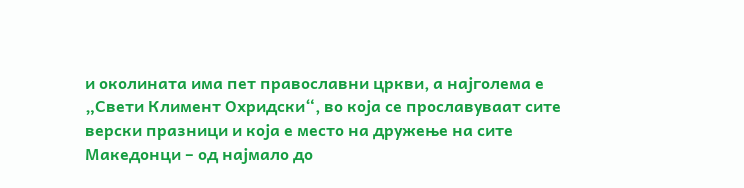и околината има пет православни цркви, а најголема е „Свети Климент Охридски“, во која се прославуваат сите верски празници и која е место на дружење на сите Македонци – од најмало до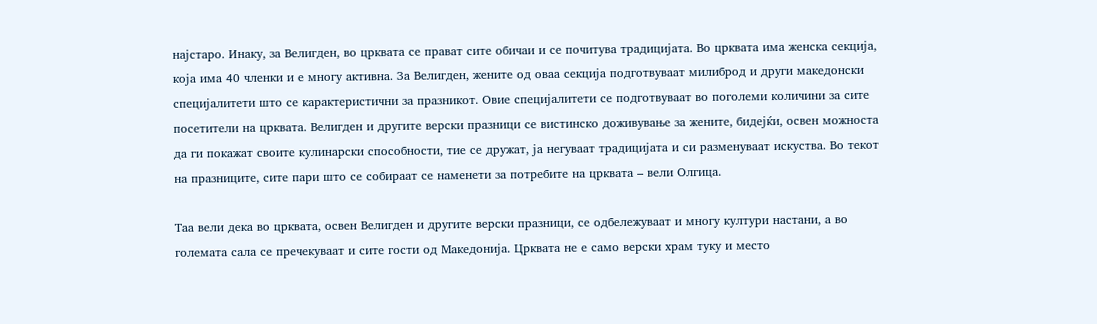најстаро. Инаку, за Велигден, во црквата се прават сите обичаи и се почитува традицијата. Во црквата има женска секција, која има 40 членки и е многу активна. За Велигден, жените од оваа секција подготвуваат милиброд и други македонски специјалитети што се карактеристични за празникот. Овие специјалитети се подготвуваат во поголеми количини за сите посетители на црквата. Велигден и другите верски празници се вистинско доживување за жените, бидејќи, освен можноста да ги покажат своите кулинарски способности, тие се дружат, ја негуваат традицијата и си разменуваат искуства. Во текот на празниците, сите пари што се собираат се наменети за потребите на црквата – вели Олгица.

Таа вели дека во црквата, освен Велигден и другите верски празници, се одбележуваат и многу култури настани, а во големата сала се пречекуваат и сите гости од Македонија. Црквата не е само верски храм туку и место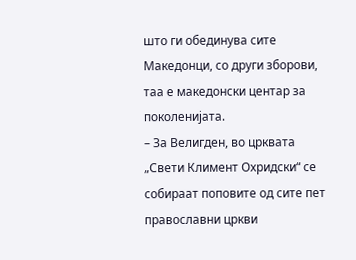што ги обединува сите Македонци, со други зборови, таа е македонски центар за поколенијата.
– За Велигден, во црквата „Свети Климент Охридски“ се собираат поповите од сите пет православни цркви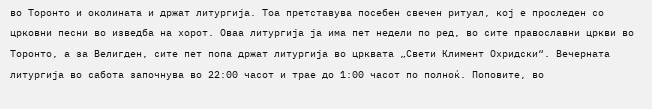во Торонто и околината и држат литургија. Тоа претставува посебен свечен ритуал, кој е проследен со црковни песни во изведба на хорот. Оваа литургија ја има пет недели по ред, во сите православни цркви во Торонто, а за Велигден, сите пет попа држат литургија во црквата „Свети Климент Охридски“. Вечерната литургија во сабота започнува во 22:00 часот и трае до 1:00 часот по полноќ. Поповите, во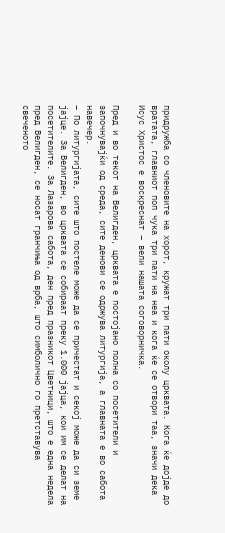придружба со членовите на хорот, кружат три пати околу црквата. Кога ќе дојде до вратата, главниот поп чука три пати на неа и кога ќе се отвори таа, значи дека Исус Христос е воскреснат – вели нашата соговорничка.

Пред и во текот на Велигден, црквата е постојано полна со посетители и започнувајќи од среда, сите денови се одржува литургија, а главната е во сабота навечер.
– По литургијата, сите што постеле може да се причестат и секој може да си земе јајце. За Велигден, во црквата се собираат преку 1.000 јајца, кои им се делат на посетителите. За Лазарова сабота, ден пред празникот Цветници, што е една недела пред Велигден, се носат гранчиња од врба, што симболично го претставува свеченото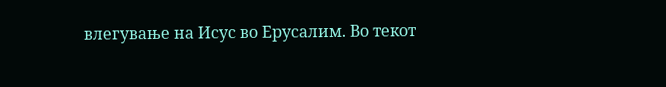влегување на Исус во Ерусалим. Во текот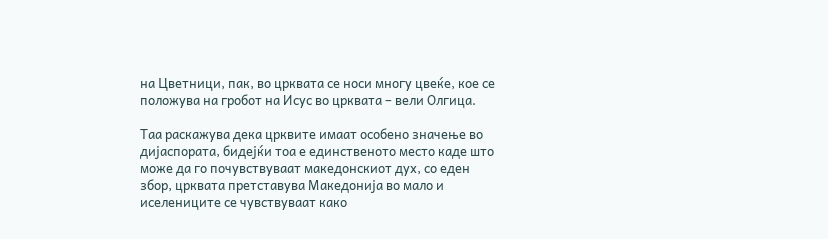на Цветници, пак, во црквата се носи многу цвеќе, кое се положува на гробот на Исус во црквата – вели Олгица.

Таа раскажува дека црквите имаат особено значење во дијаспората, бидејќи тоа е единственото место каде што може да го почувствуваат македонскиот дух, со еден збор, црквата претставува Македонија во мало и иселениците се чувствуваат како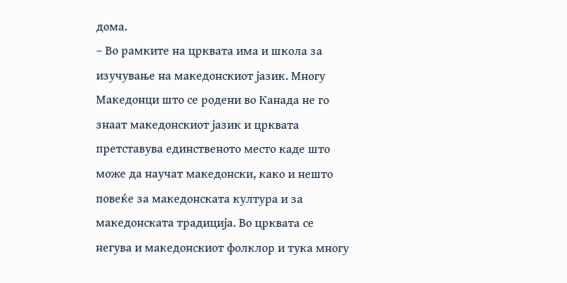дома.
– Во рамките на црквата има и школа за изучување на македонскиот јазик. Многу Македонци што се родени во Канада не го знаат македонскиот јазик и црквата претставува единственото место каде што може да научат македонски, како и нешто повеќе за македонската култура и за македонската традиција. Во црквата се негува и македонскиот фолклор и тука многу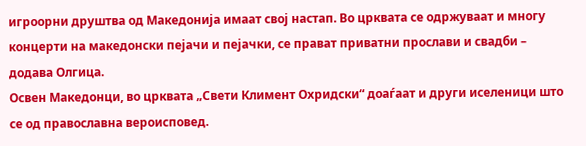игроорни друштва од Македонија имаат свој настап. Во црквата се одржуваат и многу концерти на македонски пејачи и пејачки, се прават приватни прослави и свадби – додава Олгица.
Освен Македонци, во црквата „Свети Климент Охридски“ доаѓаат и други иселеници што се од православна вероисповед.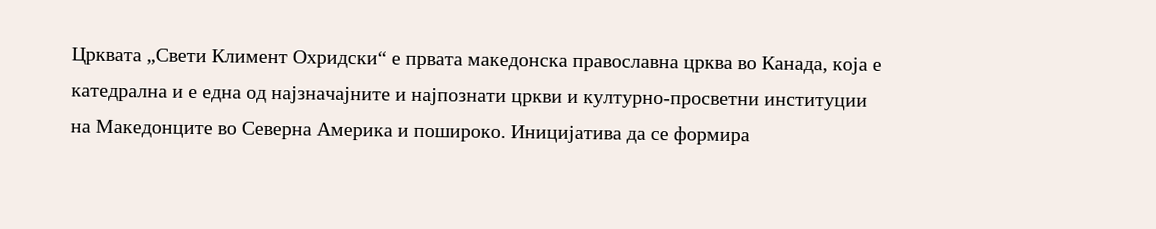Црквата „Свети Климент Охридски“ е првата македонска православна црква во Канада, која е катедрална и е една од најзначајните и најпознати цркви и културно-просветни институции на Македонците во Северна Америка и пошироко. Иницијатива да се формира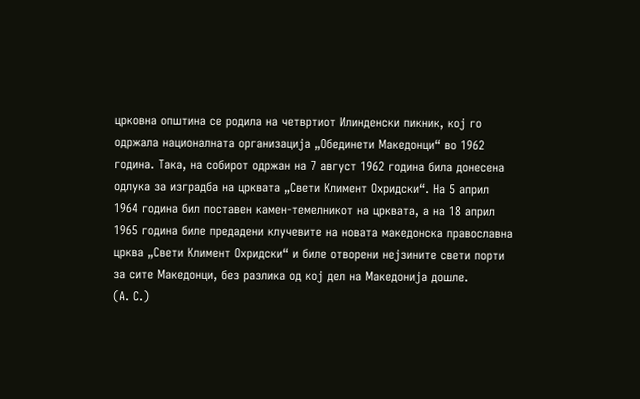црковна општина се родила на четвртиот Илинденски пикник, кој го одржала националната организација „Обединети Македонци“ во 1962 година. Така, на собирот одржан на 7 август 1962 година била донесена одлука за изградба на црквата „Свети Климент Охридски“. На 5 април 1964 година бил поставен камен-темелникот на црквата, а на 18 април 1965 година биле предадени клучевите на новата македонска православна црква „Свети Климент Охридски“ и биле отворени нејзините свети порти за сите Македонци, без разлика од кој дел на Македонија дошле.
(А. С.)